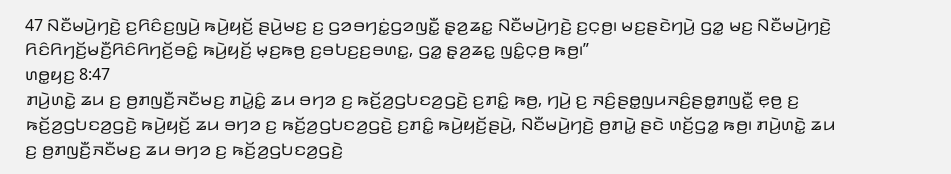47 ꤡꤢꤪꤗꤣꤧ꤬ꤚꤢꤧ꤬ ꤢ꤬ꤖꤢꤨꤢ꤬ꤜꤣꤧ꤬ ꤒꤣꤧ꤬ꤟꤢꤩ꤬ ꤔꤣꤧ꤬ꤗꤢ꤬ ꤢ꤬ ꤞꤤꤋꤚꤢꤦ꤭ꤞꤤꤜꤢꤪ꤭ ꤔ꤫ꤤ꤬ꤘꤢ꤭ ꤡꤢꤪꤗꤣꤧ꤬ꤚꤢꤧ꤬ ꤢ꤬ꤍ꤫ꤥ꤬꤯ ꤗꤢ꤬ꤔꤢꤧꤚꤣꤧ꤬ ꤞꤤ꤭ ꤗꤢ꤬ ꤡꤢꤪꤗꤣꤧ꤬ꤚꤢꤧ꤬ ꤖꤢꤨꤖꤚꤢꤩ꤬ꤗꤢꤪ꤬ꤖꤢꤨꤖꤚꤢꤩ꤬ꤋꤢꤨ꤭ ꤒꤣꤧ꤬ꤟꤢꤩ꤬ ꤗ꤫ꤢ꤬ꤒꤥ꤬ ꤢ꤬ꤋꤝꤢ꤬ꤢ꤬ꤋꤛꤢ꤭, ꤞꤤ꤭ ꤔ꤫ꤤ꤬ꤘꤢ꤭ ꤜꤢꤨ꤭ꤍ꤫ꤥ꤬ ꤒꤥ꤬꤯”
ꤛꤥ꤭ꤟꤢ꤬ 8:47
ꤊꤣꤧ꤬ꤛꤢꤧ꤭ ꤘꤣ ꤢ꤬ ꤥ꤬ꤊꤜꤢꤪ꤬ꤏꤢꤪꤗꤢ꤬ ꤊꤣꤧ꤭ꤢꤨ꤭ ꤘꤣ ꤋꤚꤤ ꤢ꤬ ꤒꤢꤩ꤬ꤤ꤬ꤞꤝꤢꤤ꤬ꤞꤢꤧ꤬ ꤢ꤬ꤊꤢꤨ꤭ ꤒꤥ꤬, ꤚꤣꤧ꤬ ꤢ꤬ ꤏꤢꤨ꤬ꤔꤥ꤭ꤜꤣꤏꤢꤨ꤬ꤔꤥ꤭ꤊꤜꤢꤪ꤭ ꤕ꤫ꤥ꤬ ꤢ꤬ ꤒꤢꤩ꤬ꤤ꤬ꤞꤝꤢꤤ꤬ꤞꤢꤧ꤬ ꤒꤣꤧ꤬ꤟꤢꤩ꤬ ꤘꤣ ꤋꤚꤤ ꤢ꤬ ꤒꤢꤩ꤬ꤤ꤬ꤞꤝꤢꤤ꤬ꤞꤢꤧ꤬ ꤢ꤬ꤊꤢꤨ꤭ ꤒꤣꤧ꤬ꤟꤢꤩ꤬ꤔꤣꤧ꤬, ꤡꤢꤪꤗꤣꤧ꤬ꤚꤢꤧ꤬ ꤥ꤬ꤊꤣꤧ꤭ ꤔꤢꤧ ꤛꤢꤩ꤬ꤞꤤ꤭ ꤒꤥ꤬꤯ ꤊꤣꤧ꤬ꤛꤢꤧ꤭ ꤘꤣ ꤢ꤬ ꤥ꤬ꤊꤜꤢꤪ꤬ꤏꤢꤪꤗꤢ꤬ ꤘꤣ ꤋꤚꤤ ꤢ꤬ ꤒꤢꤩ꤬ꤤ꤬ꤞꤝꤢꤤ꤬ꤞꤢꤧ꤬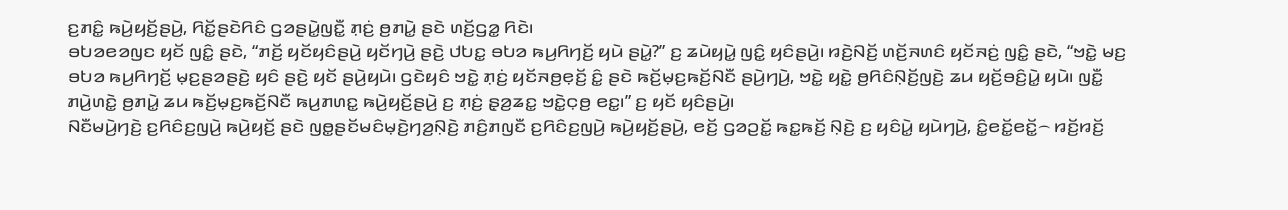ꤢ꤬ꤊꤢꤨ꤭ ꤒꤣꤧ꤬ꤟꤢꤩ꤬ꤔꤣꤧ꤬, ꤖꤢꤩ꤭ꤔꤢꤧꤖꤢꤨ ꤞꤤꤔꤣꤧ꤭ꤜꤢꤪ꤭ ꤊ꤫ꤢꤦ꤬ ꤥ꤬ꤊꤣꤧ꤭ ꤔꤢꤧ ꤛꤢꤩ꤬ꤞꤤ꤭ ꤖꤢꤧ꤯
ꤋꤝꤤꤕꤤꤜꤢ ꤟꤢꤩ ꤜꤢꤨ꤭ ꤔꤢꤧ, “ꤊꤢꤩ꤬ ꤟꤢꤩꤟꤢꤨꤔꤣꤧ꤬ ꤟꤢꤩꤚꤣꤧ꤬ ꤔꤢꤧ꤬ ꤓꤝꤢ꤭ ꤋꤝꤤ ꤒꤣ꤬ꤖꤚꤢꤩ꤬ ꤟꤣꤧ ꤔꤣꤧ꤭?” ꤢ꤬ ꤘꤣꤧꤟꤣꤧ꤭ ꤜꤢꤨ꤭ ꤟꤢꤨꤔꤣꤧ꤬꤯ ꤙꤢꤧ꤬ꤡꤢꤩ꤬ ꤛꤢꤩ꤬ꤏꤛꤢꤨ ꤟꤢꤩꤏꤢꤦ꤬ ꤜꤢꤨ꤭ ꤔꤢꤧ, “ꤠꤢꤧ꤭ ꤗꤢ꤬ ꤋꤝꤤ ꤒꤣ꤬ꤖꤚꤢꤩ꤬ ꤗ꤫ꤢ꤬ꤔꤤꤔꤢꤧ꤬ ꤟꤢꤨ ꤔꤢꤧ꤬ ꤟꤢꤩ ꤔꤣꤧ꤬ꤟꤣꤧ꤯ ꤞꤢꤧꤟꤢꤨ ꤠꤢꤧ꤭ ꤊ꤫ꤢꤦ꤬ ꤟꤢꤩꤏꤥ꤬ꤕ꤫ꤢꤩ꤬ ꤢꤨ꤭ ꤔꤢꤧ ꤒꤢꤩ꤬ꤗ꤫ꤢ꤬ꤒꤢꤩ꤬ꤡꤢꤪ ꤔꤣꤧ꤬ꤚꤣꤧ꤬, ꤠꤢꤧ꤭ ꤟꤢꤧ꤭ ꤥ꤬ꤖꤢꤨꤡ꤫ꤢꤩ꤬ꤜꤢꤧ꤬ ꤘꤣ ꤟꤢꤩ꤬ꤋꤢꤨ꤬ꤣꤧ꤭ ꤟꤣꤧ꤯ ꤜꤢꤪ꤭ ꤊꤣꤧ꤬ꤛꤢꤧ꤭ ꤥ꤬ꤊꤣꤧ꤭ ꤘꤣ ꤒꤢꤩ꤬ꤗ꤫ꤢ꤬ꤒꤢꤩ꤬ꤡꤢꤪ ꤒꤣ꤬ꤊꤛꤢ꤭ ꤒꤣꤧ꤬ꤟꤢꤩ꤬ꤔꤣꤧ꤬ ꤢ꤬ ꤊ꤫ꤢꤦ꤬ ꤔ꤫ꤤ꤬ꤘꤢ꤭ ꤠꤢꤧ꤭ꤍ꤫ꤥ꤬ ꤕꤢ꤭꤯” ꤢ꤬ ꤟꤢꤩ ꤟꤢꤨꤔꤣꤧ꤬꤯
ꤡꤢꤪꤗꤣꤧ꤬ꤚꤢꤧ꤬ ꤢ꤬ꤖꤢꤨꤢ꤬ꤜꤣꤧ꤬ ꤒꤣꤧ꤬ꤟꤢꤩ꤬ ꤔꤢꤧ ꤜꤥ꤭ꤔꤢꤩꤗꤢꤨꤗ꤫ꤢꤧ꤬ꤚꤤ꤬ꤡ꤫ꤢꤧ꤬ ꤊꤢꤨ꤬ꤊꤜꤢꤪ ꤢ꤬ꤖꤢꤨꤢ꤬ꤜꤣꤧ꤬ ꤒꤣꤧ꤬ꤟꤢꤩ꤬ꤔꤣꤧ꤬, ꤕꤢꤩ꤬ ꤞꤤꤑꤢꤩ꤭ ꤒꤢ꤭ꤒꤢꤩ꤬ ꤡ꤫ꤢꤧ꤬ ꤢ꤬ ꤟꤢꤨꤣꤧ꤭ ꤟꤣꤧꤚꤣꤧ꤬, ꤢꤨ꤭ꤕꤢꤩ꤭ꤕꤢꤩ꤭꤮ ꤙꤢꤩ꤬ꤙꤢꤩ꤬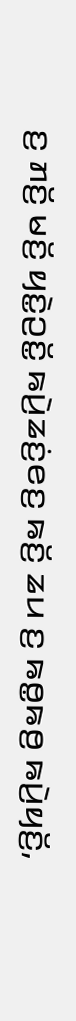ꤢ꤬ ꤊꤢꤩ꤬ ꤗꤢꤩ꤬ ꤟꤢꤧ꤭ꤑꤢꤩ꤭ ꤒꤣꤧ꤬ꤘꤢꤦ꤬ꤕꤢ꤬ ꤒꤢꤩ꤬ ꤘꤣ ꤢ꤬ ꤒꤥ꤭ꤒꤥ꤬ ꤒꤣꤧ꤬ꤟꤢꤩ꤬,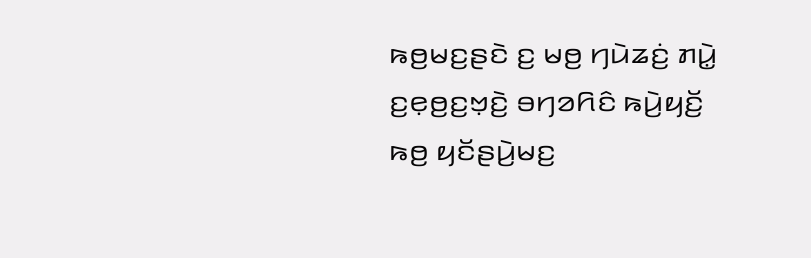ꤒꤥ꤬ꤗꤢ꤬ꤔꤢꤧ ꤢ꤬ ꤗꤥ꤬ ꤚꤣꤧꤘꤢꤦ꤬ ꤊꤣꤧ꤭ ꤢ꤬ꤕ꤫ꤥ꤬ꤢ꤬ꤠ꤫ꤢꤧ꤬ ꤋꤚꤤꤖꤢꤨ ꤒꤣꤧ꤬ꤟꤢꤩ꤬ ꤒꤥ꤬ ꤟꤢꤩꤔꤣꤧ꤬ꤗꤢ꤬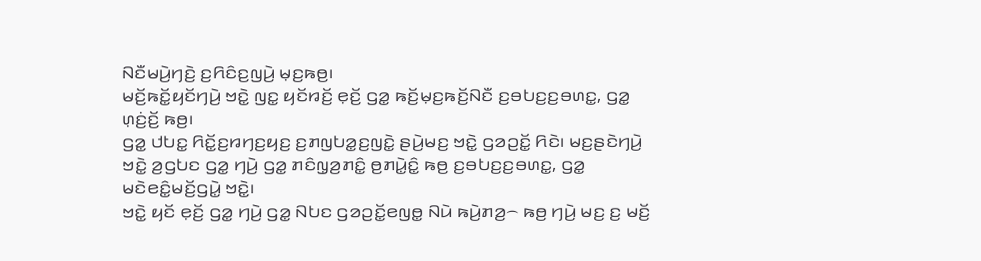ꤡꤢꤪꤗꤣꤧ꤬ꤚꤢꤧ꤬ ꤢ꤬ꤖꤢꤨꤢ꤬ꤜꤣꤧ꤬ ꤗ꤫ꤢ꤬ꤒꤥ꤬꤯
ꤗꤢꤩ꤬ꤒꤢꤩ꤭ꤟꤢꤩꤚꤣꤧ꤬ ꤠꤢꤧ꤭ ꤜꤢ꤭ ꤟꤢꤩꤙꤢꤩ꤬ ꤕ꤫ꤢꤩ꤬ ꤞꤤ꤭ ꤒꤢꤩ꤬ꤗ꤫ꤢ꤬ꤒꤢꤩ꤬ꤡꤢꤪ ꤢ꤬ꤋꤝꤢ꤬ꤢ꤬ꤋꤛꤢ꤭, ꤞꤤ꤭ ꤛ꤫ꤢꤦ꤬ꤢꤩ꤬ ꤒꤥ꤬꤯
ꤞꤤ꤭ ꤓꤝꤢ꤭ ꤖꤢꤩ꤭ꤢ꤬ꤙꤚꤢ꤬ꤟꤢ꤬ ꤢ꤬ꤊꤜꤝꤤ꤭ꤢ꤬ꤜꤢꤧ꤭ ꤔꤣꤧ꤬ꤗꤢ꤬ ꤠꤢꤧ꤭ ꤞꤤꤑꤢꤩ꤭ ꤖꤢꤧ꤯ ꤗꤢ꤬ꤔꤢꤧꤚꤣꤧ꤬ ꤠꤢꤧ꤭ ꤤ꤬ꤞꤝꤢ ꤞꤤ꤭ ꤚꤣꤧ꤬ ꤞꤤ꤭ ꤊꤢꤨꤜ꤫ꤤ꤬ꤊꤢꤨ꤭ ꤥ꤬ꤊꤣꤧ꤭ꤢꤨ꤭ ꤒꤥ꤬ ꤢ꤬ꤋꤝꤢ꤬ꤢ꤬ꤋꤛꤢ꤭, ꤞꤤ꤭ ꤗꤢꤧꤕꤢꤨ꤭ꤗꤢꤩ꤬ꤞꤣꤧ꤭ ꤠꤢꤧ꤭꤯
ꤠꤢꤧ꤭ ꤟꤢꤩ ꤕ꤫ꤢꤩ꤬ ꤞꤤ꤭ ꤚꤣꤧ꤬ ꤞꤤ꤭ ꤡꤝꤢ ꤞꤤꤑꤢꤩ꤭ꤕꤜꤥ꤭ ꤡꤣꤧ ꤒꤣꤧ꤬ꤊꤤ꤬꤮ ꤒꤥ꤬ ꤚꤣꤧ꤬ ꤗꤢ꤬ ꤢ꤬ ꤗꤢꤩ꤬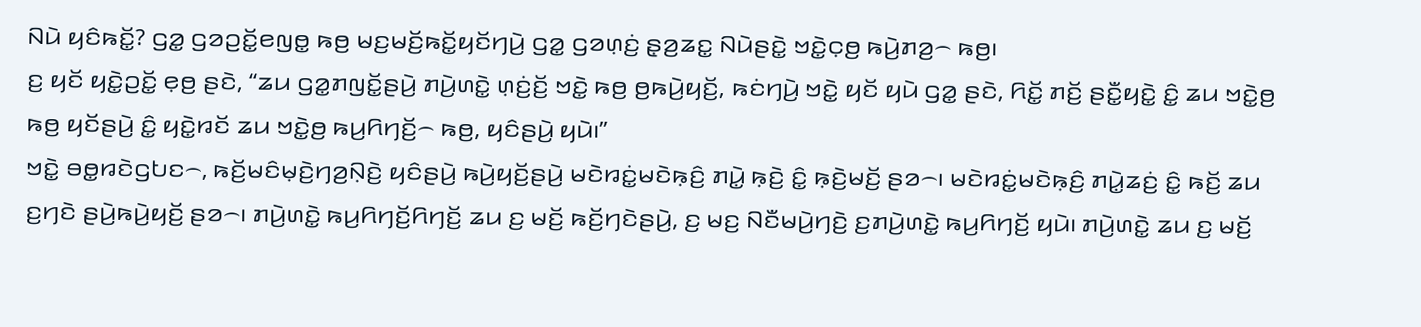ꤡꤣꤧ ꤟꤢꤨꤒꤢꤩ꤭? ꤞꤤ꤭ ꤞꤤꤑꤢꤩ꤭ꤕꤜꤥ꤭ ꤒꤥ꤬ ꤗꤢ꤬ꤗꤢꤩ꤬ꤒꤢꤩ꤭ꤟꤢꤩꤚꤣꤧ꤬ ꤞꤤ꤭ ꤞꤤꤛ꤫ꤢꤦ꤬ ꤔ꤫ꤤ꤬ꤘꤢ꤭ ꤡꤣꤧꤔꤢꤧ꤭ ꤠꤢꤧ꤭ꤍ꤫ꤥ꤬ ꤒꤣꤧ꤬ꤊꤤ꤬꤮ ꤒꤥ꤬꤯
ꤢ꤬ ꤟꤢꤩ ꤟꤢꤧ꤭ꤑꤢꤩ꤭ ꤕ꤫ꤥ꤬ ꤔꤢꤧ, “ꤘꤣ ꤞꤤ꤭ꤊꤜꤢꤩ꤭ꤔꤣꤧ꤬ ꤊꤣꤧ꤬ꤛꤢꤧ꤭ ꤛ꤫ꤢꤦ꤬ꤢꤩ꤬ ꤠꤢꤧ꤭ ꤒꤥ꤬ ꤥ꤬ꤒꤣꤧ꤬ꤟꤢꤩ꤬, ꤒꤢꤦꤚꤣꤧ꤬ ꤠꤢꤧ꤭ ꤟꤢꤩ ꤟꤣꤧ ꤞꤤ꤭ ꤔꤢꤧ, ꤖꤢꤩ꤭ ꤊꤢꤩ꤬ ꤔꤢꤪ꤭ꤟꤢꤧ꤭ ꤢꤨ꤭ ꤘꤣ ꤠꤢꤧ꤭ꤥ꤬ ꤒꤥ꤬ ꤟꤢꤩꤔꤣꤧ꤬ ꤢꤨ꤭ ꤟꤢꤧ꤭ꤙꤢꤩ ꤘꤣ ꤠꤢꤧ꤭ꤥ꤬ ꤒꤣ꤬ꤖꤚꤢꤩ꤬꤮ ꤒꤥ꤬, ꤟꤢꤨꤔꤣꤧ꤬ ꤟꤣꤧ꤯”
ꤠꤢꤧ꤭ ꤋꤥ꤭ꤙꤢꤧꤞꤝꤢ꤮, ꤒꤢꤩ꤬ꤗꤢꤨꤗ꤫ꤢꤧ꤬ꤚꤤ꤬ꤡ꤫ꤢꤧ꤬ ꤟꤢꤨꤔꤣꤧ꤬ ꤒꤣꤧ꤬ꤟꤢꤩ꤬ꤔꤣꤧ꤬ ꤗꤢꤧꤙꤢꤦ꤭ꤗꤢꤧꤒ꤫ꤢꤨ꤬ ꤊꤣꤧ꤭ ꤒ꤫ꤢꤧ꤬ ꤢꤨ꤭ ꤒ꤫ꤢꤧ꤬ꤗꤢꤩ꤬ ꤔꤤ꤮꤯ ꤗꤢꤧꤙꤢꤦ꤭ꤗꤢꤧꤒ꤫ꤢꤨ꤬ ꤊꤣꤧ꤭ꤘꤢꤦ꤬ ꤢꤨ꤭ ꤒꤢꤩ꤬ ꤘꤣ ꤢ꤬ꤚꤢꤧ ꤔꤣꤧ꤬ꤒꤣꤧ꤬ꤟꤢꤩ꤬ ꤔꤤ꤮꤯ ꤊꤣꤧ꤬ꤛꤢꤧ꤭ ꤒꤣ꤬ꤖꤚꤢꤩ꤬ꤖꤚꤢꤩ꤬ ꤘꤣ ꤢ꤬ ꤗꤢꤩ꤬ ꤒꤢꤩ꤬ꤚꤢꤧꤔꤣꤧ꤬, ꤢ꤬ ꤗꤢ꤬ ꤡꤢꤪꤗꤣꤧ꤬ꤚꤢꤧ꤬ ꤢ꤬ꤊꤣꤧ꤬ꤛꤢꤧ꤭ ꤒꤣ꤬ꤖꤚꤢꤩ꤬ ꤟꤣꤧ꤯ ꤊꤣꤧ꤬ꤛꤢꤧ꤭ ꤘꤣ ꤢ꤬ ꤗꤢꤩ꤬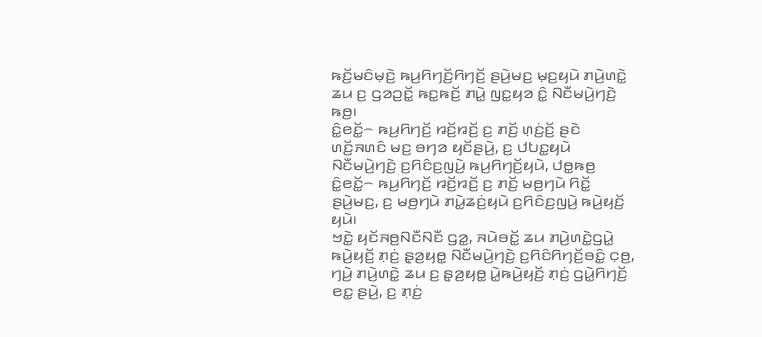ꤒꤢꤩ꤬ꤗꤢꤨꤗ꤫ꤢꤧ꤬ ꤒꤣ꤬ꤖꤚꤢꤩ꤬ꤖꤚꤢꤩ꤬ ꤔꤣꤧ꤬ꤗꤢ꤬ ꤗ꤫ꤢ꤬ꤟꤣꤧ ꤊꤣꤧ꤬ꤛꤢꤧ꤭ ꤘꤣ ꤢ꤬ ꤞꤤꤑꤢꤩ꤭ ꤒꤢ꤭ꤒꤢꤩ꤬ ꤊꤣꤧ꤭ ꤜꤢ꤭ꤟꤤ ꤢꤨ꤭ ꤡꤢꤪꤗꤣꤧ꤬ꤚꤢꤧ꤬ ꤒꤥ꤬꤯
ꤢꤨ꤭ꤕꤢꤩ꤭꤮ ꤒꤣ꤬ꤖꤚꤢꤩ꤬ ꤙꤢꤩ꤬ꤙꤢꤩ꤬ ꤢ꤬ ꤊꤢꤩ꤬ ꤛ꤫ꤢꤦ꤬ꤢꤩ꤬ ꤔꤢꤧ ꤛꤢꤩ꤬ꤏꤛꤢꤨ ꤗꤢ꤬ ꤋꤚꤤ ꤟꤢꤩꤔꤣꤧ꤬, ꤢ꤬ ꤓꤝꤢ꤭ꤟꤣꤧ ꤡꤢꤪꤗꤣꤧ꤬ꤚꤢꤧ꤬ ꤢ꤬ꤖꤢꤨꤢ꤬ꤜꤣꤧ꤬ ꤒꤣ꤬ꤖꤚꤢꤩ꤬ꤟꤣꤧ, ꤓꤥ꤭ꤒꤥ꤬ ꤢꤨ꤭ꤕꤢꤩ꤭꤮ ꤒꤣ꤬ꤖꤚꤢꤩ꤬ ꤙꤢꤩ꤬ꤙꤢꤩ꤬ ꤢ꤬ ꤊꤢꤩ꤬ ꤗꤥ꤬ꤚꤣꤧ ꤖꤢꤩ꤭ ꤔꤣꤧ꤬ꤗꤢ꤬, ꤢ꤬ ꤗꤥ꤬ꤚꤣꤧ ꤊꤣꤧ꤭ꤘꤢꤦ꤬ꤟꤣꤧ ꤢ꤬ꤖꤢꤨꤢ꤬ꤜꤣꤧ꤬ ꤒꤣꤧ꤬ꤟꤢꤩ꤬ ꤟꤣꤧ꤯
ꤠꤢꤧ꤭ ꤟꤢꤩꤏꤥ꤬ꤡꤢꤪꤡꤢꤪ ꤞꤤ꤭, ꤏꤣꤧꤋꤢꤩ꤭ ꤘꤣ ꤊꤣꤧ꤬ꤛꤢꤧ꤭ꤞꤣꤧ꤭ ꤒꤣꤧ꤬ꤟꤢꤩ꤬ ꤊ꤫ꤢꤦ꤬ ꤔ꤫ꤤ꤬ꤟꤥ꤭ ꤡꤢꤪꤗꤣꤧ꤬ꤚꤢꤧ꤬ ꤢ꤬ꤖꤢꤨꤖꤚꤢꤩ꤬ꤋꤢꤨ꤭ ꤍ꤫ꤥ꤬, ꤚꤣꤧ꤬ ꤊꤣꤧ꤬ꤛꤢꤧ꤭ ꤘꤣ ꤢ꤬ ꤔ꤫ꤤ꤬ꤟꤥ꤭ ꤣꤧ꤭ꤒꤣꤧ꤬ꤟꤢꤩ꤬ ꤊ꤫ꤢꤦ꤬ ꤞꤣꤧ꤭ꤖꤚꤢꤩ꤬ ꤕꤢ꤭ ꤔꤣꤧ꤬, ꤢ꤬ ꤊ꤫ꤢꤦ꤬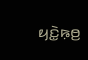ꤟꤢꤧ꤭ꤒ꤫ꤥ꤬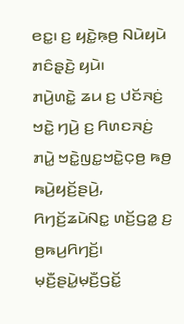ꤕꤢ꤭꤯ ꤢ꤬ ꤟꤢꤧ꤭ꤒ꤫ꤥ꤬ ꤡꤣꤧꤟꤣꤧ ꤊꤢꤨꤔ꤫ꤢꤧ꤬ ꤟꤣꤧ꤯
ꤊꤣꤧ꤬ꤛꤢꤧ꤭ ꤘꤣ ꤢ꤬ ꤓꤢꤩꤏꤢꤦ꤬ ꤠꤢꤧ꤭ ꤚꤣꤧ꤬ ꤢ꤬ ꤖꤛꤢꤏꤢꤦ꤬ ꤊꤣꤧ꤭ ꤠꤢꤧ꤭ꤜꤢ꤭ꤠꤢꤧ꤭ꤍ꤫ꤥ꤬ ꤒꤥ꤬ ꤒꤣꤧ꤬ꤟꤢꤩ꤬ꤔꤣꤧ꤬, ꤖꤚꤢꤩ꤬ꤘꤣꤧꤡꤢ꤭ ꤛꤢꤩ꤬ꤞꤤ꤭ ꤢ꤬ ꤥ꤬ꤒꤣ꤬ꤖꤚꤢꤩ꤬꤯ ꤗ꤫ꤢꤪ꤬ꤔꤣꤧ꤭ꤗ꤫ꤢꤪ꤬ꤞꤢꤩ꤭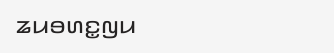ꤘꤣꤋꤛꤢ꤭ꤜꤣ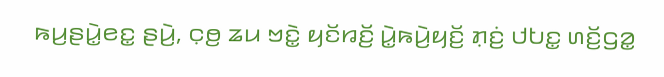ꤒꤣ꤬ꤔꤣꤧ꤭ꤕꤢ꤭ ꤔꤣꤧ꤬, ꤍ꤫ꤥ꤬ ꤘꤣ ꤠꤢꤧ꤭ ꤟꤢꤩꤙꤢꤩ꤬ ꤣꤧ꤭ꤒꤣꤧ꤬ꤟꤢꤩ꤬ ꤊ꤫ꤢꤦ꤬ ꤓꤝꤢ꤭ ꤛꤢꤩ꤬ꤞꤤ꤭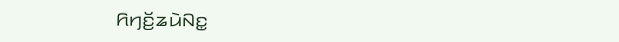ꤖꤚꤢꤩ꤬ꤘꤣꤧꤡꤢ꤭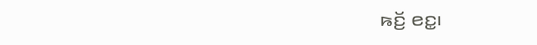ꤒꤢꤩ꤬ ꤕꤢ꤭꤯